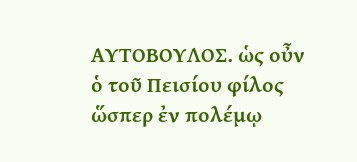ΑΥΤΟΒΟΥΛΟΣ. ὡς οὖν ὁ τοῦ Πεισίου φίλος ὥσπερ ἐν πολέμῳ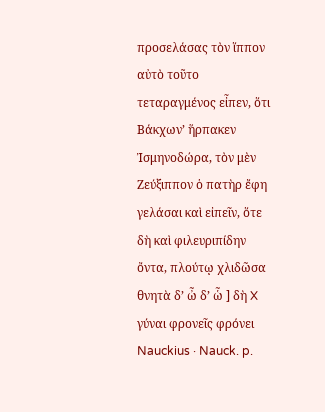προσελάσας τὸν ἵππον αὐτὸ τοῦτο τεταραγμένος εἶπεν, ὅτι Βάκχωνʼ ἥρπακεν Ἰσμηνοδώρα, τὸν μὲν Ζεύξιππον ὁ πατὴρ ἔφη γελάσαι καὶ εἰπεῖν, ὅτε δὴ καὶ φιλευριπίδην ὄντα, πλούτῳ χλιδῶσα θνητὰ δʼ ὦ δ’ ὧ ] δὴ X γύναι φρονεῖς φρόνει Nauckius · Nauck. p.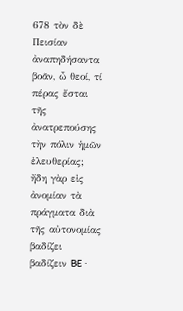678 τὸν δὲ Πεισίαν ἀναπηδήσαντα βοᾶν, ὦ θεοί, τί πέρας ἔσται τῆς ἀνατρεπούσης τὴν πόλιν ἡμῶν ἐλευθερίας; ἤδη γὰρ εἰς ἀνομίαν τὰ πράγματα διὰ τῆς αὐτονομίας βαδίζει βαδίζειν BE ·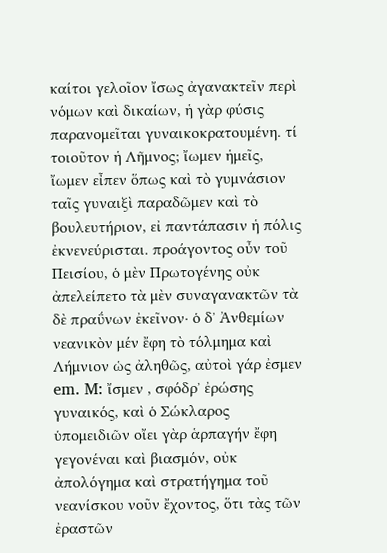καίτοι γελοῖον ἴσως ἀγανακτεῖν περὶ νόμων καὶ δικαίων, ἡ γὰρ φύσις παρανομεῖται γυναικοκρατουμένη. τί τοιοῦτον ἡ Λῆμνος; ἴωμεν ἡμεῖς, ἴωμεν εἶπεν ὅπως καὶ τὸ γυμνάσιον ταῖς γυναιξὶ παραδῶμεν καὶ τὸ βουλευτήριον, εἰ παντάπασιν ἡ πόλις ἐκνενεύρισται. προάγοντος οὖν τοῦ Πεισίου, ὁ μὲν Πρωτογένης οὐκ ἀπελείπετο τὰ μὲν συναγανακτῶν τὰ δὲ πραΰνων ἐκεῖνον· ὁ δʼ Ἀνθεμίων νεανικὸν μέν ἔφη τὸ τόλμημα καὶ Λήμνιον ὡς ἀληθῶς, αὐτοὶ γάρ ἐσμεν em. M: ἴσμεν , σφόδρʼ ἐρώσης γυναικός, καὶ ὁ Σώκλαρος ὑπομειδιῶν οἴει γὰρ ἁρπαγήν ἔφη γεγονέναι καὶ βιασμόν, οὐκ ἀπολόγημα καὶ στρατήγημα τοῦ νεανίσκου νοῦν ἔχοντος, ὅτι τὰς τῶν ἐραστῶν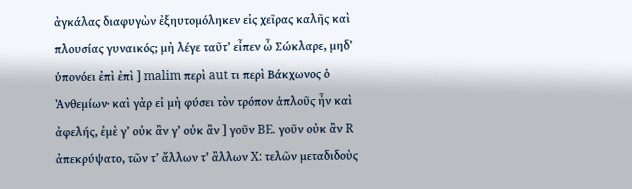ἀγκάλας διαφυγὼν ἐξηυτομόληκεν εἰς χεῖρας καλῆς καὶ πλουσίας γυναικός; μὴ λέγε ταῦτʼ εἶπεν ὦ Σώκλαρε, μηδʼ ὑπονόει ἐπὶ ἐπὶ ] malim περὶ aut τι περὶ Βάκχωνος ὁ Ἀνθεμίων· καὶ γὰρ εἰ μὴ φύσει τὸν τρόπον ἁπλοῦς ἦν καὶ ἀφελής, ἐμὲ γʼ οὐκ ἂν γ’ οὐκ ἂν ] γοῦν BE. γοῦν οὐκ ἂν R ἀπεκρύψατο, τῶν τʼ ἄλλων τ’ ἂλλων X: τελῶν μεταδιδοὺς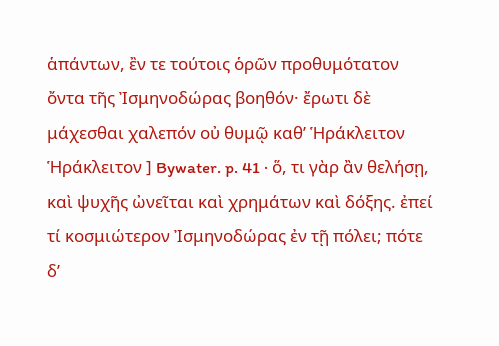ἁπάντων, ἒν τε τούτοις ὁρῶν προθυμότατον ὄντα τῆς Ἰσμηνοδώρας βοηθόν· ἔρωτι δὲ μάχεσθαι χαλεπόν οὐ θυμῷ καθʼ Ἡράκλειτον Ἡράκλειτον ] Bywater. p. 41 · ὅ, τι γὰρ ἂν θελήσῃ, καὶ ψυχῆς ὠνεῖται καὶ χρημάτων καὶ δόξης. ἐπεί τί κοσμιώτερον Ἰσμηνοδώρας ἐν τῇ πόλει; πότε δʼ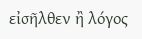εἰσῆλθεν ἢ λόγος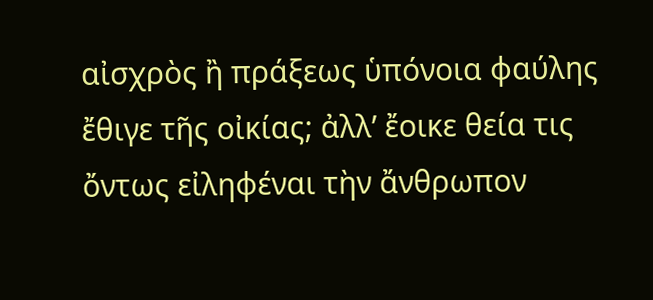αἰσχρὸς ἢ πράξεως ὑπόνοια φαύλης ἔθιγε τῆς οἰκίας; ἀλλʼ ἔοικε θεία τις ὄντως εἰληφέναι τὴν ἄνθρωπον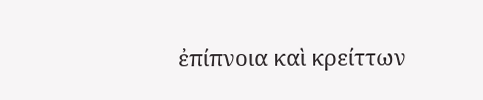ἐπίπνοια καὶ κρείττων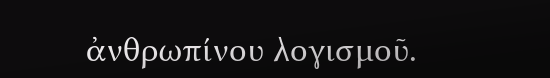ἀνθρωπίνου λογισμοῦ.